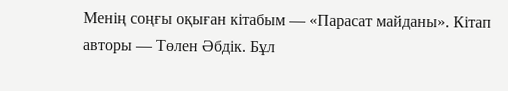Менің соңғы оқыған кітабым — «Парасат майданы». Кітап авторы — Төлен Әбдік. Бұл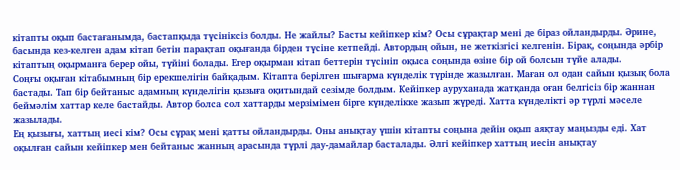кітапты оқып бастағанымда, бастапқыда түсініксіз болды. Не жайлы? Басты кейіпкер кім? Осы сұрақтар мені де біраз ойландырды. Әрине, басында кез-келген адам кітап бетін парақтап оқығанда бірден түсіне кетпейді. Автордың ойын, не жеткізгісі келгенін. Бірақ, соңында әрбір кітаптың оқырманға берер ойы, түйіні болады. Егер оқырман кітап беттерін түсініп оқыса соңында өзіне бір ой болсын түйе алады.
Соңғы оқыған кітабымның бір ерекшелігін байқадым. Кітапта берілген шығарма күнделік түрінде жазылған. Маған ол одан сайын қызық бола бастады. Тап бір бейтаныс адамның күнделігін қызыға оқитындай сезімде болдым. Кейіпкер ауруханада жатқанда оған белгісіз бір жаннан беймәлім хаттар келе бастайды. Автор болса сол хаттарды мерзімімен бірге күнделікке жазып жүреді. Хатта күнделікті әр түрлі мәселе жазылады.
Ең қызығы, хаттың иесі кім? Осы сұрақ мені қатты ойландырды. Оны анықтау үшін кітапты соңына дейін оқып аяқтау маңызды еді. Хат оқылған сайын кейіпкер мен бейтаныс жанның арасында түрлі дау-дамайлар басталады. Әлгі кейіпкер хаттың иесін анықтау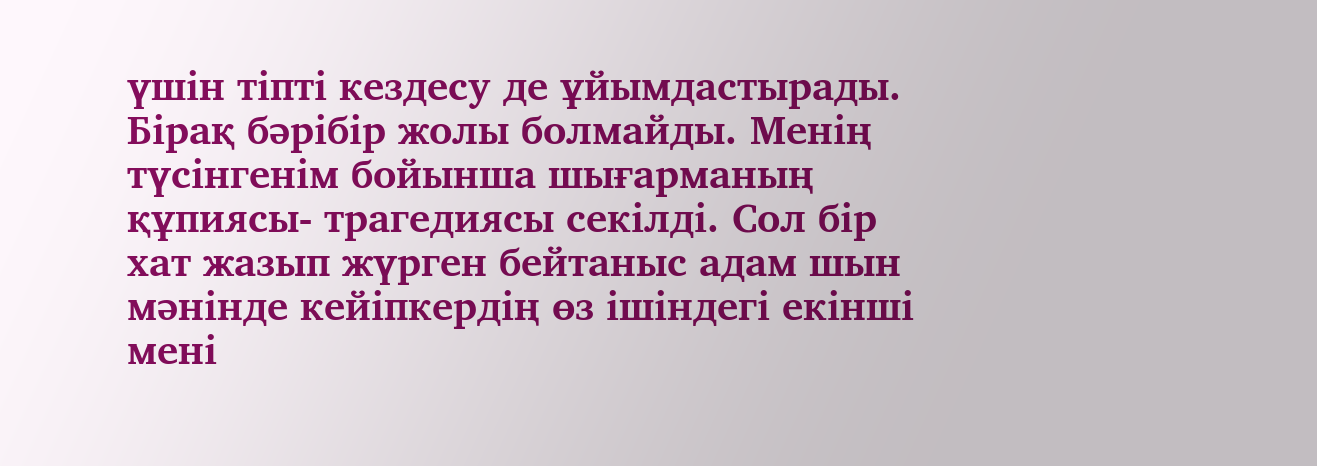үшін тіпті кездесу де ұйымдастырады. Бірақ бәрібір жолы болмайды. Менің түсінгенім бойынша шығарманың құпиясы- трагедиясы секілді. Сол бір хат жазып жүрген бейтаныс адам шын мәнінде кейіпкердің өз ішіндегі екінші мені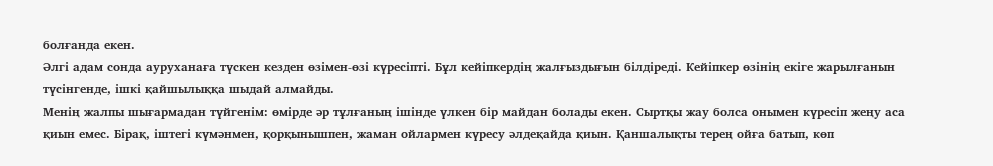болғанда екен.
Әлгі адам сонда ауруханаға түскен кезден өзімен-өзі күресіпті. Бұл кейіпкердің жалғыздығын білдіреді. Кейіпкер өзінің екіге жарылғанын түсінгенде, ішкі қайшылыққа шыдай алмайды.
Менің жалпы шығармадан түйгенім: өмірде әр тұлғаның ішінде үлкен бір майдан болады екен. Сыртқы жау болса онымен күресіп жеңу аса қиын емес. Бірақ, іштегі күмәнмен, қорқынышпен, жаман ойлармен күресу әлдеқайда қиын. Қаншалықты терең ойға батып, көп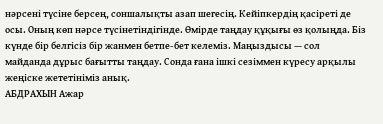нәрсені түсіне берсең, соншалықты азап шегесің. Кейіпкердің қасіреті де осы. Оның көп нәрсе түсінетіндігінде. Өмірде таңдау құқығы өз қолыңда. Біз күнде бір белгісіз бір жанмен бетпе-бет келеміз. Маңыздысы — сол
майданда дұрыс бағытты таңдау. Сонда ғана ішкі сезіммен күресу арқылы жеңіске жететініміз анық.
АБДРАХЫН Ажар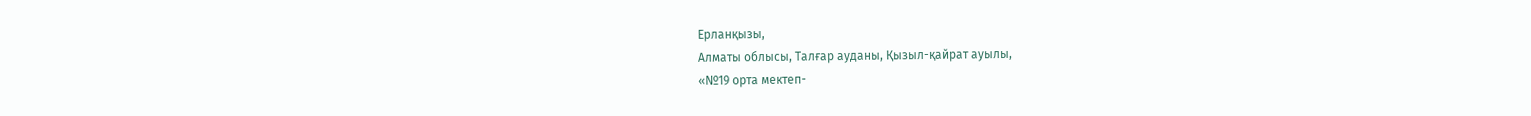Ерланқызы,
Алматы облысы, Талғар ауданы, Қызыл-қайрат ауылы,
«№19 орта мектеп-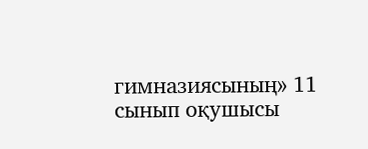гимназиясының» 11 сынып оқушысы